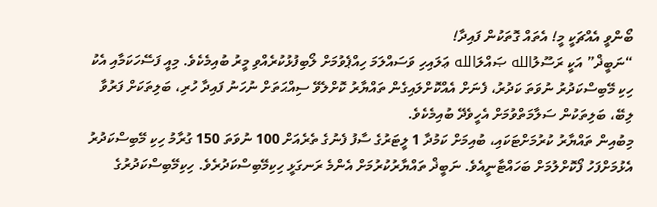ބޯންވީ އެއްޗަކީ މީ! އެތައް ގޮތަކުން ފައިދާ!
“ނަބީޛް” އަކީ ރަސޫލުالله ޞައްލަالله ޢަލައިހި ވަސައްލަމަ ހިއްޕެވުމަށް ލޯބިފުޅުކުރެއްވި މީރު ބުއިމެކެވެ. މިއީ ފަސޭހަކަމާއި އެކު ހިކި މޭބިސްކަދުރު ނުވަތަ ކަދުރު، ފެނަށް އެއްކޮށްލައިގެން ތައްޔާރު ކޮށްލެވޭ ސިއްޙަތަށް ނުހަނު ފައިދާ ހުރި، ބަލިތަކަށް ފަރުވާ ލިބޭ، ބަލިތަކުން ސަލާމަތްވުމަށް އެހީވެދޭ ބުއިމެކެވެ.
މިބުއިން ތައްޔާރު ކުރުމަށްޓަކައި، ބުއިމަށް ކަމުދާ 1 ލީޓަރުގެ ސާފު ފެނުގެ ތެރެއަށް 100 ނުވަތަ 150 ގުރާމު ހިކި މޭބިސްކަދުރު އެޅުމަށްފަހު ފޯކޮށްލުމަށް ބަހައްޓާނީއެވެ. ނަބީޛް ތައްޔާރުކުރުމަށް އެންމެ ރަނގަޅީ ހިކިމޭބިސްކަދުރެވެ. ހިކިމޭބިސްކަދުރުގެ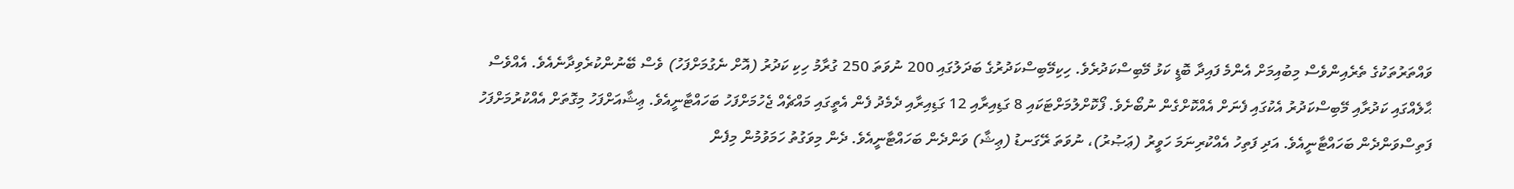ވައްތަރުތަކުގެ ތެރެއިންވެސް މިބުއިމަށް އެންމެ ފައިދާ ބޮޑީ ކަޅު މޭބިސްކަދުރެވެ. ހިކިމޭބިސްކަދުރުގެ ބަދަލުގައި 200 ނުވަތަ 250 ގުރާމު ހިކި ކަދުރު (އޮށް ނެގުމަށްފަހު) ވެސް ބޭނުންކުރެވިދާނެއެވެ. އެއްވެސް ޙާލެއްގައި ކަދުރާއި މޭބިސްކަދުރު އެކުގައި ފެނަށް އެއްކޮށްގެން ނުބޯށެވެ. ފޯކޮށްލުމަށްޓަކައި 8 ގަޑިއިރާއި 12 ގަޑިއިރާއި ދެމެދު ފެން އެތީގައި މައްޗެއް ޖެހުމަށްފަހު ބަހައްޓާނީއެވެ. ޢިޝާއަށްފަހު މިގޮތަށް އެއްކުރުމަށްފަހު ފަތިސްވަންދެން ބަހައްޓާނީއެވެ. އަދި ފަތިހު އެއްކުރިނަމަ ހަވީރު (ޢަޞުރު)، ނުވަތަ ރޭގަނޑު (ޢިޝާ) ވަންދެން ބަހައްޓާނީއެވެ. ދެން މިވަގުތު ހަމަވުމުން މިފެން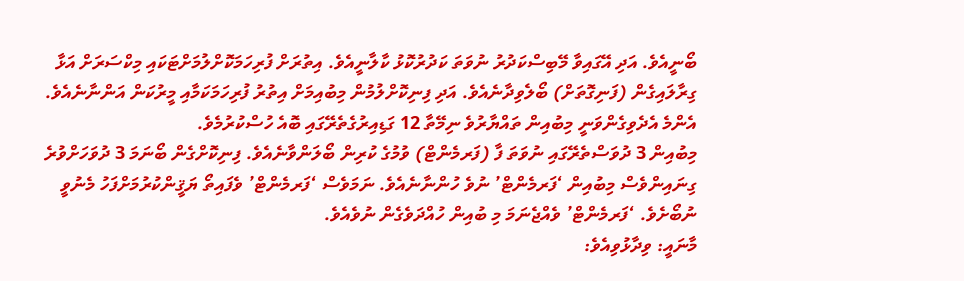ބޯނީއެވެ. އަދި އޭގައިވާ މޭބިސްކަދުރު ނުވަތަ ކަދުރުކޮޅު ކާލާނީއެވެ. އިތުރަށް ފުރިހަމަކޮށްލުމަށްޓަކައި މިކްސަރަށް އަޅާ ގިރާލައިގެން (ފަނިގޮތަށް) ބޯލެވިދާނެއެވެ. އަދި ފިނިކޮށްލުމުން މިބުއިމަށް އިތުރު ފުރިހަމަކަމާއި މީރުކަން އަންނާނެއެވެ. އެންމެ އެދެވިގެންވަނީ މިބުއިން ތައްޔާރުވެ ނިމޭތާ 12 ގަޑިއިރުގެތެރޭގައި ބޮއެ ހުސްކުރުމެވެ.
މިބުއިން 3 ދުވަސްތެރޭގައި ނުވަތަ ފާ (ފަރމެންޓް) ވުމުގެ ކުރިން ބޯލަންވާނެއެވެ. ފިނިކޮށްގެން ބޯނަމަ 3 ދުވަހަށްވުރެ ގިނައިންވެސް މިބުއިން ‘ފަރމެންޓް’ ނުވެ ހުންނާނެއެވެ. ނަމަވެސް ‘ފަރމެންޓް’ ވެފައިތޯ ޔަޤީންކުރުމަށްފަހު މެނުވީ ނުބޯށެވެ. ‘ފަރމެންޓް’ ވެއްޖެނަމަ މި ބުއިން ހުއްދަވެގެން ނުވެއެވެ.
މާނައީ: ވިދާޅުވިއެވެ: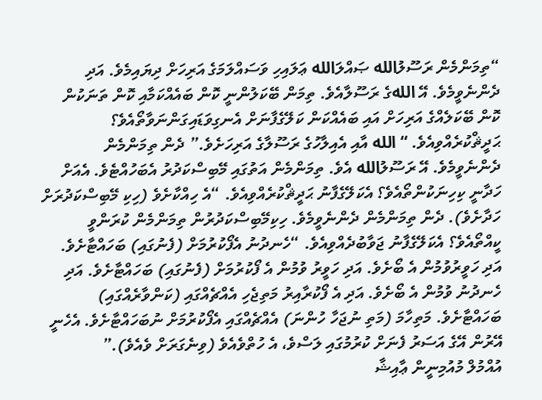“ތިމަންމެން ރަސޫލުالله ޞައްލަالله ޢަލައިހި ވަސައްލަމަގެ އަރިހަށް ދިޔައިމެވެ. އަދި ދެންނެވީމެވެ. އޭ اللهގެ ރަސޫލާއެވެ. ތިމަން ބޭކަލުންނީ ކޮން ބައެއްކަމާއި ކޮން ތަނަކުން ކޮން ބޭކަލެއްގެ އަރިހަށް އައި ބައެއްކަން ކަލޭގެފާނަށް އެނގިވަޑައިގަންނަވާތޯއެވެ؟ ޙަދީޘްކުރެއްވިއެވެ. “الله އާއި އެއިލާހުގެ ރަސޫލާގެ އަރިހަށެވެ.” ދެން ތިމަންމެން ދެންނެވީމެވެ. އޭ ރަސޫލުالله އެވެ. ތިމަންމެން އަތުގައި މޭބިސްކަދުރު އެބަހުއްޓެވެ. އެއަށް ހަދާނީ ކިހިނަކުންތޯއެވެ؟ އެކަލޭގެފާނު ޙަދީޘްކުރެއްވިއެވެ. “އެ ހިއްކާށެވެ (ހިކި މޭބިސްކަދުރަށް ހަދާށެވެ). ދެން ތިމަންމެން ދެންނެވީމެވެ. ހިކިމޭބިސްކަދުރުން ތިމަންމެން ކުރަންވީ ކީއްތޯއެވެ؟ އެކަލޭގެފާނު ޖަވާބުދެއްވިއެވެ. “ހެނދުނު އެފޯކުރުމަށް (ފެނުގައި) ބަހައްޓާށެވެ. އަދި ހަވީރުވުމުން އެ ބޯށެވެ. އަދި ހަވީރު ވުމުން އެ ފޯކުރުމަށް (ފެނުގައި) ބަހައްޓާށެވެ. އަދި ހެނދުނު ވުމުން އެ ބޯށެވެ. އަދި އެ ފޯކުރާއިރު މަތިޖެހި އެއްޗެއްގައި (ކަންވާރެއްގައި) ބަހައްޓާށެވެ. މަތިހާމަ (މަތި ނުޖަހާ ހުންނަ) އެއްޗެއްގައި އެފޯކުރުމަށް ނުބަހައްޓާށެވެ. އެހެނީ އޭރުން އޭގެ އަސަރު ފެނަށް ކުރުމުގައި ލަސްވެ، އެ ހުތްވެއެވެ (ވިނެގަރަށް ވެއެވެ).”
އުއްމުލް މުއުމިނީން ޢާއިޝާ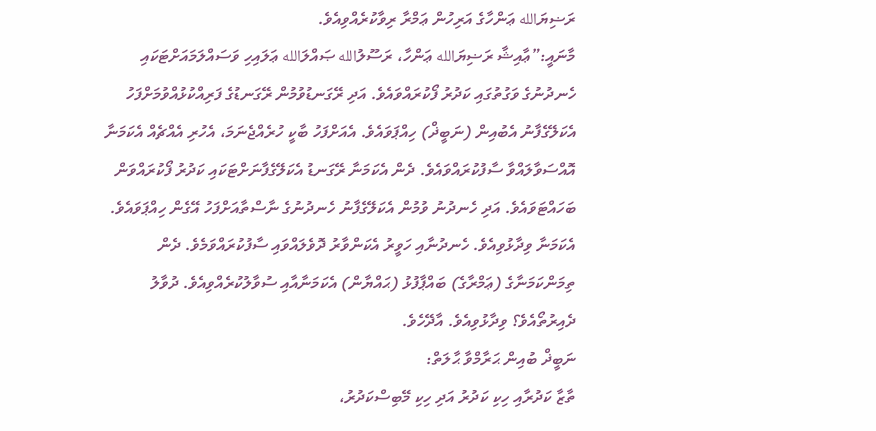ރަޟިޔަالله ޢަންހާގެ އަރިހުން ޢަމްރާ ރިވާކުރެއްވިއެވެ.
މާނައީ:”ޢާއިޝާ ރަޟިޔަالله ޢަންހާ، ރަސޫލުالله ޞައްލަالله ޢަލައިހި ވަސައްލަމައަށްޓަކައި ހެނދުނުގެ ވަގުތުގައި ކަދުރު ފޯކުރައްވައެވެ. އަދި ރޭގަނޑުވުމުން ރޭގަނޑުގެ ފަރިއްކުޅުއްވުމަށްފަހު އެކަލޭގެފާނު އެބުއިން (ނަބީޛް) ހިއްޕަވައެވެ. އެއަށްފަހު ބާކީ ހުރެއްޖެނަމަ، އެހުރި އެއްޗެއް އެކަމަނާ އޮއްސަވާލައްވާ ސާފުކުރައްވައެވެ. ދެން އެކަމަނާ ރޭގަނޑު އެކަލޭގެފާނަށްޓަކައި ކަދުރު ފޯކުރައްވަން ބަހައްޓަވައެވެ. އަދި ހެނދުނު ވުމުން އެކަލޭގެފާނު ހެނދުނުގެ ނާސްތާއަށްފަހު އޭގެން ހިއްޕަވައެވެ. އެކަމަނާ ވިދާޅުވިއެވެ. ހެނދުނާއި ހަވީރު އެކަންވާރު ދޮވެލައްވައި ސާފުކުރައްވަމެވެ. ދެން ތިމަންކަމަނާގެ (ޢަމްރާގެ) ބައްޕާފުޅު (ޙައްޔާން) އެކަމަނާއާއި ސުވާލުކުރެއްވިއެވެ. ދުވާލު ދެއިރުތޯއެވެ؟ ވިދާޅުވިއެވެ. އާދޭހެވެ.
ނަބީޛް ބުއިން ޙަރާމްވާ ޙާލަތް:
ތާޒާ ކަދުރާއި ހިކި ކަދުރު އަދި ހިކި މޭބިސްކަދުރު،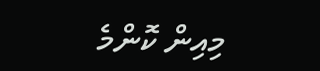މިއިން ކޮންމެ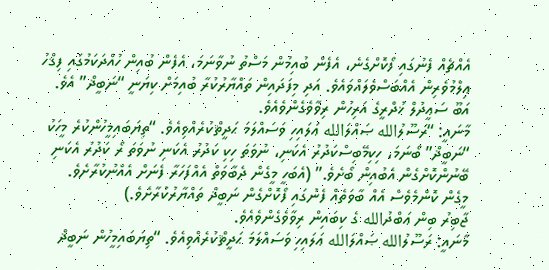އެއްޗެއް ފެނުގައި ފޯކޮށްގެނެ، އެފެން ބުއިމުން މަސްތު ނުވާނަމަ، އެފެން ބުއިން ހުއްދަކަމުގައި ފިޤްހު ޢިލްމުވެރިން އެއްބަސްވެލައްވައެވެ. އަދި މިފަދައިން ތައްޔާރުކުރާ ބުއިމަށް ކިޔަނީ “ނަބީޛް” އެވެ. އަބޫ ސަޢީދުލް ޚުދްރީގެ އަރިހުން ރިވާވެގެންވެއެވެ.
މާނައީ: “ރަސޫލުالله ޞައްލަالله ޢަލައިހި ވަސައްލަމަ ޙަދީޘްކުރެއްވިއެވެ. “ތިޔަބައިމީހުންކުރެ މީހަކު “ނަބީޛް” ބޯނަމަ، ހިކިމޭބިސްކަދުރު އެކަނި، ނުވަތަ ހިކި ކަދުރު އެކަނި ނުވަތަ ރޯ ކަދުރު އެކަނި ބޭނުންކޮށްގެން އެބުއިން ބޯށެވެ.” (އެބަހީ މީގެން ދެބާވަތް އެއްފަހަރާ ފެނަށް އެއްނުކުރާށެވެ. މީގެން ކޮންމެވެސް އެއް ބާވަތެއް ފެނުގައި ފޯކޮށްގެން ނަބީޛް ތައްޔާރުކުރާށެވެ.)
ޖާބިރު ބިން ޢަބްދުالله ގެ ކިބައިން ރިވާވެގެންވެއެވެ.
މާނައީ: ރަސޫލުالله ޞައްލަالله ޢަލައިހި ވަސައްލަމަ ޙަދީޘްކުރެއްވިއެވެ. “ތިޔަބައިމީހުން ނަބީޛް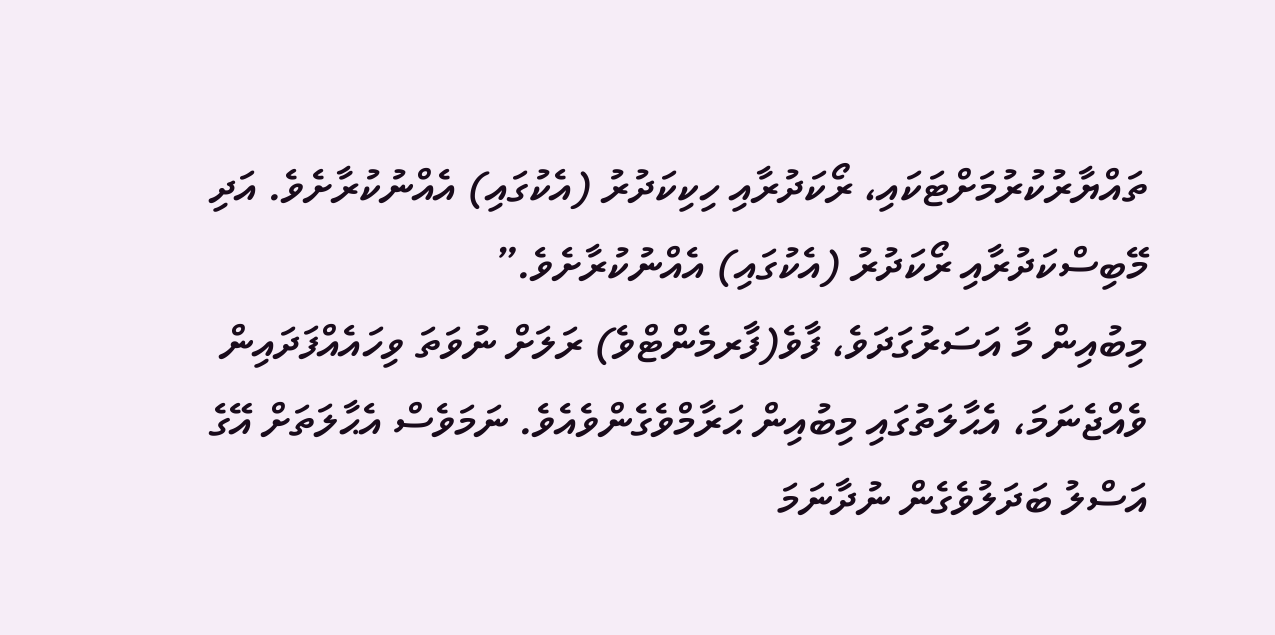ތައްޔާރުކުރުމަށްޓަކައި، ރޯކަދުރާއި ހިކިކަދުރު (އެކުގައި) އެއްނުކުރާށެވެ. އަދި މޭބިސްކަދުރާއި ރޯކަދުރު (އެކުގައި) އެއްނުކުރާށެވެ.”
މިބުއިން މާ އަސަރުގަދަވެ، ފާވެ(ފާރމެންޓްވެ) ރަލަށް ނުވަތަ ވިހައެއްފަދައިން ވެއްޖެނަމަ، އެޙާލަތުގައި މިބުއިން ޙަރާމްވެގެންވެއެވެ. ނަމަވެސް އެޙާލަތަށް އޭގެ އަސްލު ބަދަލުވެގެން ނުދާނަމަ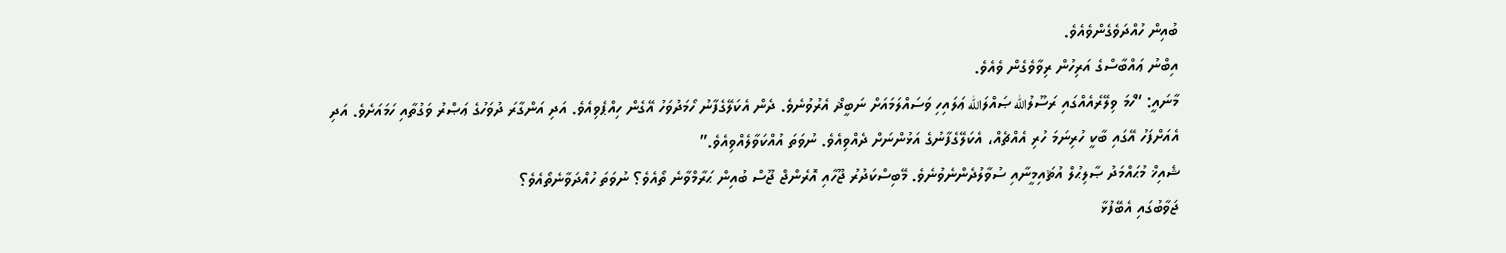ބުއިން ހުއްދަވެގެންވެއެވެ.
އިބްނު ޢައްބާސްގެ އަރިހުން ރިވާވެގެން ވެއެވެ.
މާނައީ: “ހޯމަ ވިލޭރެއެއްގައި ރަސޫލުالله ޞައްލަالله ޢަލައިހި ވަސައްލަމައަށް ނަބީޛް އެރުވުނެވެ. ދެން އެކަލޭގެފާނު ހޯމަދުވަހު އޭގެން ހިއްޕެވިއެވެ. އަދި އަންގާރަ ދުވަހުގެ ޢަޞްރު ވަގުތާއި ހަމައަށެވެ. އަދި އެއަށްފަހު އޭގައި ބާކީ ހުރިނަމަ ހުރި އެއްޗެއް، އެކަލޭގެފާނުގެ އަޅުންނަށް ދެއްވިއެވެ. ނުވަތަ އުއްކަވާލެއްވިއެވެ.”
ޝެއިޚް މުޙައްމަދު ޞާލިޙުލް އުޘައިމީނާއި ސުވާލުދެންނެވުނެވެ. މޭބިސްކަދުރު ޖޫހާއި އޮރެންޖް ޖޫސް ބުއިން ޙަރާމްވާނެ ތޯއެވެ؟ ނުވަތަ ހުއްދަވާނެތޯއެވެ؟
ޖަވާބުގައި އެބޭފުޅާ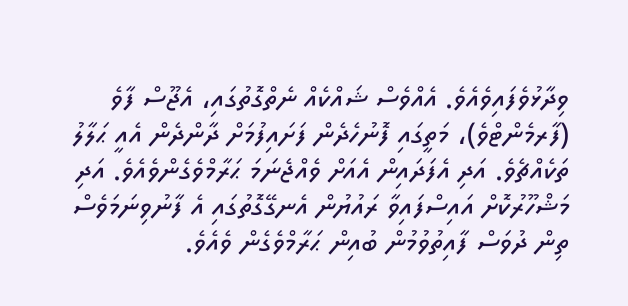ވިދާޅުވެފައިވެއެވެ. އެއްވެސް ޝައްކެއް ނެތްގޮތުގައި، އެޖޫސް ފާވެ (ފާރމެންޓްވެ)، މަތީގައި ފޮނުހެދެން ފަށައިފުމަށް ދާންދެން އެއީ ޙަލާލު ތަކެއްޗެވެ. އަދި އެފަދައިން އެއަށް ވެއްޖެނަމަ ޙަރާމްވެގެންވެއެވެ. އަދި މަޝްހޫރުކޮށް އައިސްފައިވާ ރައުޔުން އެނގޭގޮތުގައި އެ ފާނުވިނަމަވެސް ތިން ދުވަސް ފާއިތުވުމުން ބުއިން ޙަރާމްވެގެން ވެއެވެ.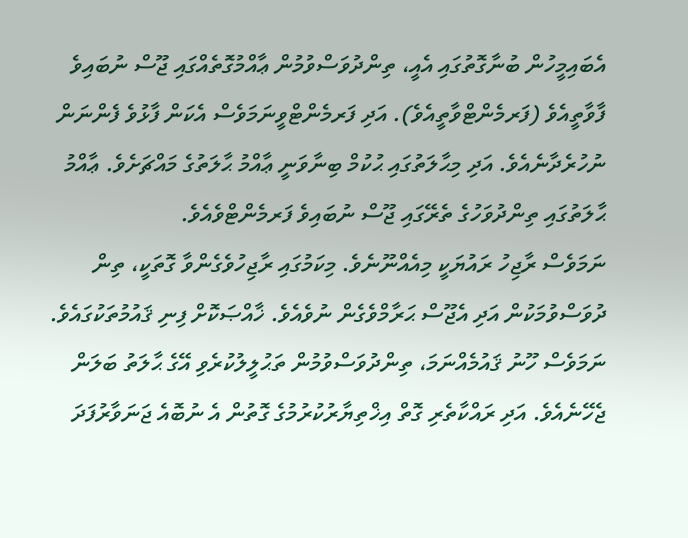އެބައިމީހުން ބުނާގޮތުގައި އެއީ، ތިންދުވަސްވުމުން ޢާއްމުގޮތެއްގައި ޖޫސް ނުބައިވެ ފާވާތީއެވެ (ފަރމެންޓްވާތީއެވެ). އަދި ފަރމެންޓްވީނަމަވެސް އެކަން ފާޅުވެ ފެންނަން ނުހުރެދާނެއެވެ. އަދި މިޙާލަތުގައި ޙުކުމް ބިނާވަނީ ޢާއްމު ޙާލަތުގެ މައްޗަށެވެ. ޢާއްމު ޙާލަތުގައި ތިންދުވަހުގެ ތެރޭގައި ޖޫސް ނުބައިވެ ފަރމެންޓްވެއެވެ.
ނަމަވެސް ރާޖިހު ރައުޔަކީ މިއެއްނޫނެވެ. މިކަމުގައި ރާޖިހުވެގެންވާ ގޮތަކީ، ތިން ދުވަސްވުމަކުން އަދި އެޖޫސް ޙަރާމްވެގެން ނުވެއެވެ. ޚާއްޞަކޮށް ފިނި ޤައުމުތަކުގައެވެ. ނަމަވެސް ހޫނު ޤައުމެއްނަމަ، ތިންދުވަސްވުމުން ތަޙުލީލުކުރެވި އޭގެ ޙާލަތު ބަލަން ޖެހޭނެއެވެ. އަދި ރައްކާތެރި ގޮތް އިޚްތިޔާރުކުރުމުގެ ގޮތުން އެ ނުބޮއެ ޖަނަވާރުފަދަ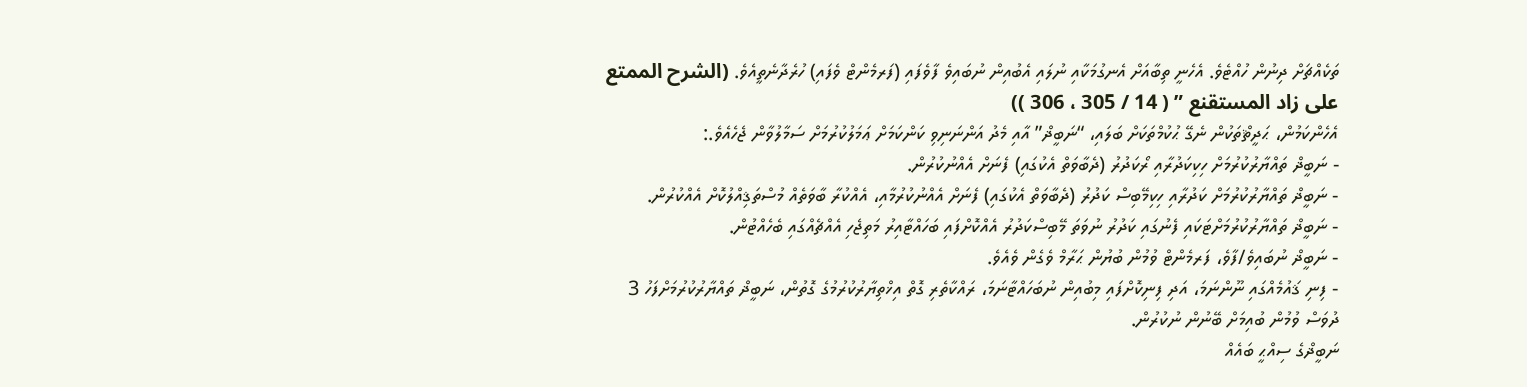ތަކެއްޗަށް ދިނުން ހުއްޓެވެ. އެހެނީ ތިބާއަށް އެނގުމަކާއި ނުލައި އެބުއިން ނުބައިވެ ފާވެފައި (ފަރމެންޓް ވެފައި) ހުރެދާނެތީއެވެ. (الشرح الممتع على زاد المستقنع ” ( 14 / 305 ، 306 ))
އެހެންކަމުން، ޙަދީޘްތަކުން ނެގޭ ޙުކުމްތަކަށް ބަލައި، “ނަބީޛް” އާއި މެދު އަންނަނިވި ކަންކަމަށް ޢަމަލުކުރުމަށް ސަމާލުވާން ޖެހެއެވެ.:
- ނަބީޛް ތައްޔާރުކުރުމަށް ހިކިކަދުރާއި ރޯކަދުރު (ދެބާވަތް އެކުގައި) ފެނަށް އެއްނުކުރުން.
- ނަބީޛް ތައްޔާރުކުރުމަށް ކަދުރާއި ހިކިމޭބިސް ކަދުރު (ދެބާވަތް އެކުގައި) ފެނަށް އެއްނުކުރުމާއި، އެއްކުރާ ބާވަތެއް މުސްތަޤިއްލުކޮށް އެއްކުރުން.
- ނަބީޛް ތައްޔާރުކުރުމަށްޓަކައި ފެނުގައި ކަދުރު ނުވަތަ މޭބިސްކަދުރު އެއްކޮށްފައި ބަހައްޓާއިރު މަތިޖެހި އެއްޗެއްގައި ބެހެއްޓުން.
- ނަބީޛް ނުބައިވެ/ފާވެ، ފަރމެންޓް ވުމުން ބުޔުން ޙަރާމް ވެގެން ވެއެވެ.
- ފިނި ޤައުމެއްގައި ނޫންނަމަ، އަދި ފިނިކޮށްފައި މިބުއިން ނުބަހައްޓާނަމަ، ރައްކާތެރި ގޮތް އިޚްތިޔާރުކުރުމުގެ ގޮތުން، ނަބީޛް ތައްޔާރުކުރުމަށްފަހު 3 ދުވަސް ވުމުން ބުއިމަށް ބޭނުން ނުކުރުން.
ނަބީޛްގެ ސިއްޙީ ބައެއް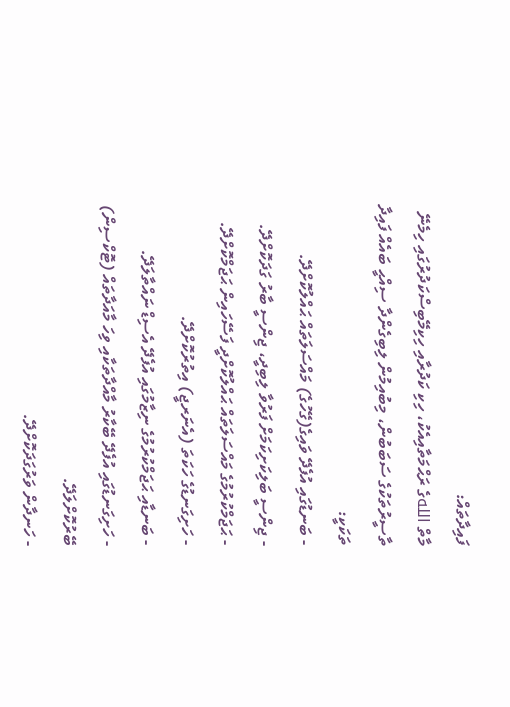ފައިދާތައް:
މާތް اللهގެ ރަޙްމަތާއިއެކު، ހިކި ކަދުރާއި ހިކިމޭބިސްކަދުރުގައި ހިމެނޭ ތާސީރުތަކުގެ ސަބަބުން، މިބުއިމުން ލިބިގެންދާ ސިއްޙީ ބައެއް ފައިދާ ތަކަކީ:
- ބަނޑުގައި އުފެދޭ ވައިގެ(ގޭހުގެ) މައްސަލަތައް ޙައްލުކޮށްދޭ.
- ޖިންސީ ބަލިކަށިކަމަށް ފަރުވާ ލިބިދީ، ޖިންސީ ބާރު ގަދަކޮށްދޭ.
- ޙަޖަމްކުރުމުގެ މައްސަލަތައް ޙައްލުކޮށްދީ ފަސޭހައިން ޙަޖަމްކޮށްދޭ.
- ހަށިގަނޑުގެ ހަކަތަ (އެނަރޖީ) އިތުރުކޮށްދޭ.
- ބަނޑާއި ޙަޖަމްކުރުމުގެ ނިޒާމުގައި އުފެދޭ އެސިޑް ނައްތާލަދޭ.
- ހަށިގަނޑުގައި އުފެދޭ ބޭކާރު މާއްދާތަކާއި ވިހަ މާއަދާތައް (ޓޮކްސިން) ބޭރުކޮށްލަދޭ.
- ހަނދާން ވަރުގަދަކޮށްދޭ.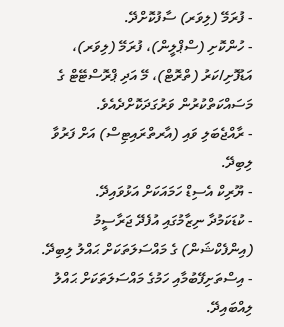- ފުރަމޭ (ލިވަރ) ސާފުކޮށްދޭ.
- ހުންކޮށި (ސްޕްލީން)، ފުރަމޭ (ލިވަރ)، އަޑުފޮށި/ކަރު (ތްރޮޓް)، މޭ އަދި ޕްރޮސްޓޭޓް ގެ މަސައްކަތްކުރުން ވަރުގަދަކޮށްދެއެވެ.
- ރާއްޖެބަލި ވައި (އާރތްރައިޓިސް) އަށް ފަރުވާ ލިބިދޭ.
- ޔޫރިކް އެސިޑް ހަމައަކަށް އަޅުވައިދޭ.
- ކުޑަކަމުދާ ނިޒާމުގައި އުފެދޭ ޖަރާސީމު (އިންފެކްޝަން) ގެ މައްސަލަތަކަށް ޙައްލު ލިބިދޭ.
- އިސްތަށިފޭބުމާއި ހަމުގެ މައްސަލަތަކަށް ޙައްލު ލިއްބައިދޭ.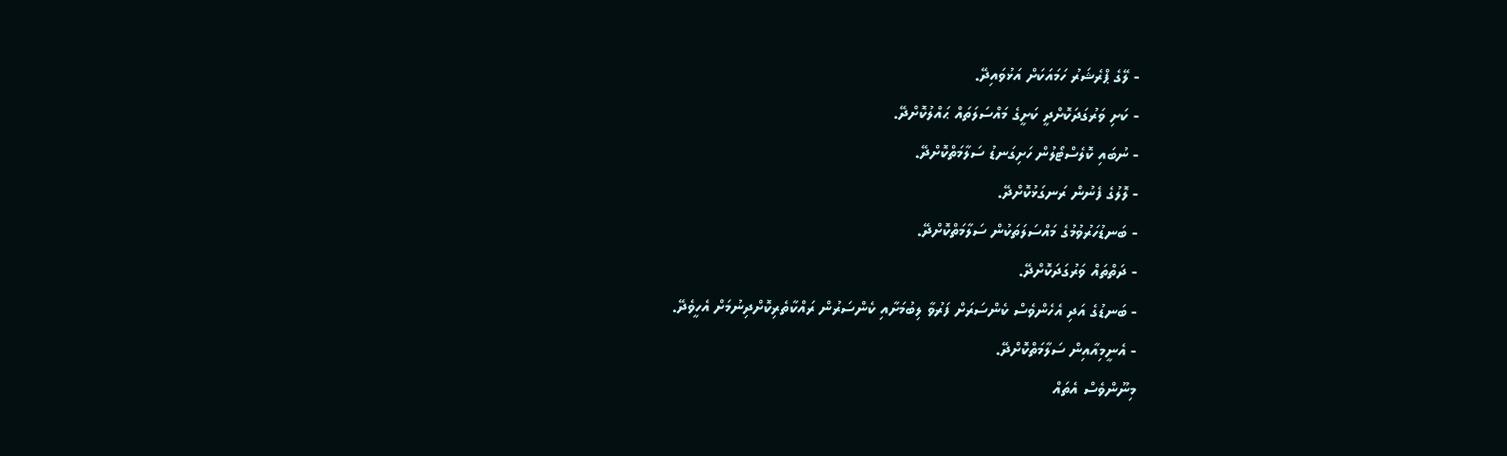- ލޭގެ ޕްރެޝަރު ހަމައަކަށް އަޅުވައިދޭ.
- ކަށި ވަރުގަދަކޮށްދީ ކަށީގެ މައްސަލަތައް ޙައްލުކޮށްދޭ.
- ނުބައި ކޮލެސްޓޯލުން ހަށިގަނޑު ސަލާމަތްކޮށްދޭ.
- ލޮލުގެ ފެނުން ރަނގަޅުކޮށްދޭ.
- ބަނޑުހަރުވުމުގެ މައްސަލަތަކުން ސަލާމަތްކޮށްދޭ.
- ދަތްތައް ވަރުގަދަކޮށްދޭ.
- ބަނޑުގެ އަދި އެހެންވެސް ކެންސަރަށް ފަރުވާ ލިބުމަށާއި ކެންސަރުން ރައްކާތެރިކޮށްދިނުމަށް އެހީވެދޭ.
- އެނީމިއާއިން ސަލާމަތްކޮށްދޭ.
މިނޫންވެސް އެތައް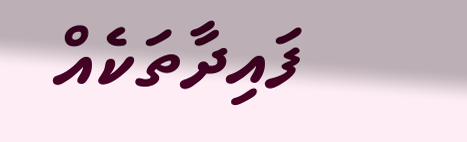ފައިދާތަކެއް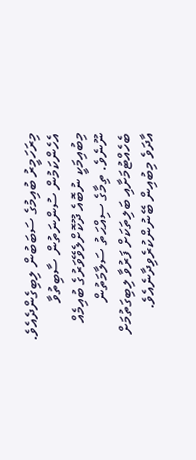މިރަހަމީރު ބުއިމުގެ ސަބަބުން ލިބިގެންދެއެވެ. އެހެންކަމުން ސުންނަތުން ސާބިތުވާ މިބުއިމަކީ ނުބޮއެ ދޫކޮށްލެވޭވަރުގެ ބުއިމެއް ނޫނެވެ. ތިމާގެ ސިއްޙަތު ސަލާމަތުން ބެހެއްޓުމަށާއި ބަލިތަކަށް ފަރުވާ ލިބިގަތުމަށް އާދަވެ މިބުއިން ބޭނުންކުރެވިދާނެއެވެ.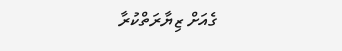ގެއަށް ޒިޔާރަތްކުރާ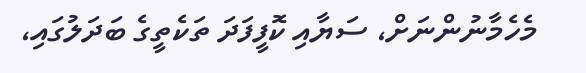މެހެމާނުންނަށް، ސަޔާއި ކޮފީފަދަ ތަކެތީގެ ބަދަލުގައި،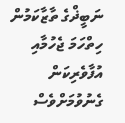ނަބީޛްގެ ތާޒާކަމުން ހިތްހަމަ ޖެހުމާއި އުފާވެރިކަން ގެނުވުމަށްވެސް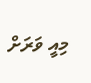މިއީ ވަރަށް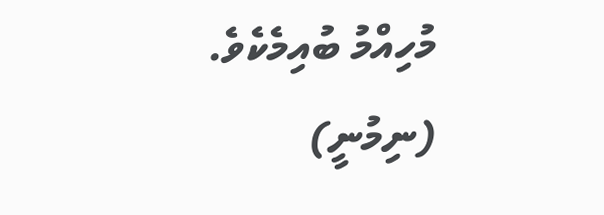މުހިއްމު ބުއިމެކެވެ.
(ނިމުނީ)